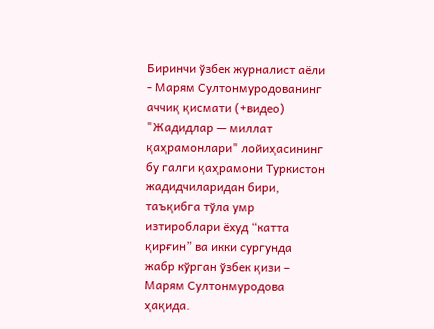Биринчи ўзбек журналист аёли - Марям Султонмуродованинг аччиқ қисмати (+видео)
"Жадидлар — миллат қаҳрамонлари" лойиҳасининг бу галги қаҳрамони Туркистон жадидчиларидан бири, таъқибга тўла умр изтироблари ёхуд “катта қирғин” ва икки сургунда жабр кўрган ўзбек қизи – Марям Султонмуродова ҳақида.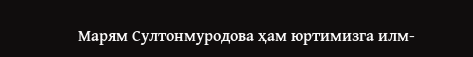Марям Султонмуродова ҳам юртимизга илм-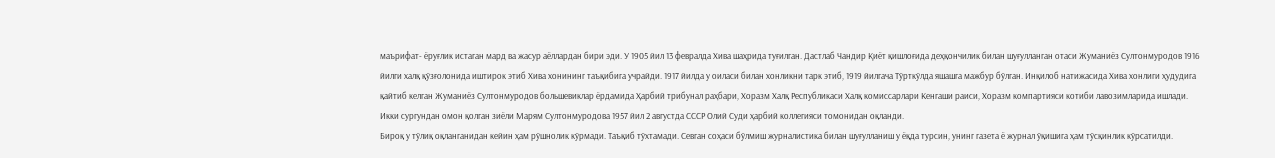маърифат- ёруғлик истаган мард ва жасур аёллардан бири эди. У 1905 йил 13 февралда Хива шаҳрида туғилган. Дастлаб Чандир Қиёт қишлоғида деҳқончилик билан шуғулланган отаси Жуманиёз Султонмуродов 1916 йилги халқ қўзғолонида иштирок этиб Хива хонининг таъқибига учрайди. 1917 йилда у оиласи билан хонликни тарк этиб, 1919 йилгача Тўрткўлда яшашга мажбур бўлган. Инқилоб натижасида Хива хонлиги ҳудудига қайтиб келган Жуманиёз Султонмуродов большевиклар ёрдамида Ҳарбий трибунал раҳбари, Хоразм Халқ Республикаси Халқ комиссарлари Кенгаши раиси, Хоразм компартияси котиби лавозимларида ишлади.
Икки сургундан омон қолган зиёли Марям Султонмуродова 1957 йил 2 августда СССР Олий Суди ҳарбий коллегияси томонидан оқланди.
Бироқ у тўлиқ оқланганидан кейин ҳам рўшнолик кўрмади. Таъқиб тўхтамади. Севган соҳаси бўлмиш журналистика билан шуғулланиш у ёқда турсин, унинг газета ё журнал ўқишига ҳам тўсқинлик кўрсатилди.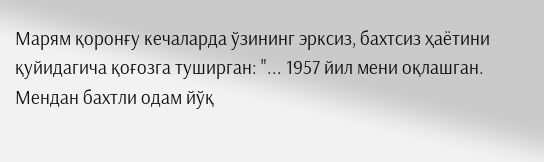Марям қоронғу кечаларда ўзининг эрксиз, бахтсиз ҳаётини қуйидагича қоғозга туширган: "... 1957 йил мени оқлашган. Мендан бахтли одам йўқ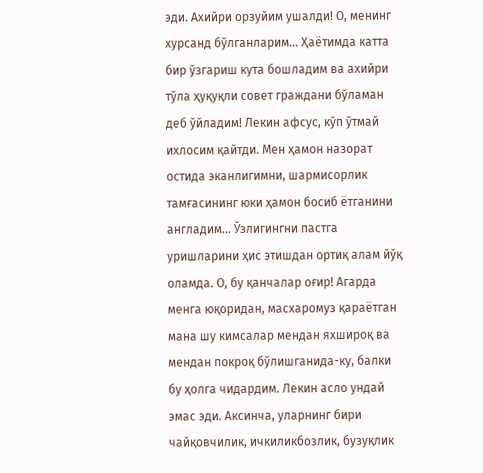эди. Ахийри орзуйим ушалди! О, менинг хурсанд бўлганларим... Ҳаётимда катта бир ўзгариш кута бошладим ва ахийри тўла ҳуқуқли совет граждани бўламан деб ўйладим! Лекин афсус, кўп ўтмай ихлосим қайтди. Мен ҳамон назорат остида эканлигимни, шармисорлик тамғасининг юки ҳамон босиб ётганини англадим... Ўзлигингни пастга уришларини ҳис этишдан ортиқ алам йўқ оламда. О, бу қанчалар оғир! Агарда менга юқоридан, масхаромуз қараётган мана шу кимсалар мендан яхшироқ ва мендан покроқ бўлишганида-ку, балки бу ҳолга чидардим. Лекин асло ундай эмас эди. Аксинча, уларнинг бири чайқовчилик, ичкиликбозлик, бузуқлик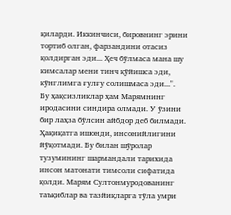қиларди. Иккинчиси, бировнинг эрини тортиб олган, фарзандини отасиз қолдирган эди... Ҳеч бўлмаса мана шу кимсалар мени тинч қўйишса эди, кўнглимга ғулғу солишмаса эди...".
Бу ҳақсизликлар ҳам Марямнинг иродасини синдира олмади. У ўзини бир лаҳза бўлсин айбдор деб билмади. Ҳақиқатга ишонди, инсонийлигини йўқотмади. Бу билан шўролар тузумининг шармандали тарихида инсон матонати тимсоли сифатида қолди. Марям Султонмуродованинг таъқиблар ва тазйиқларга тўла умри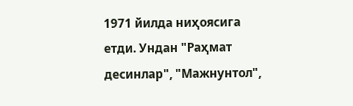1971 йилда ниҳоясига етди. Ундан "Раҳмат десинлар", "Мажнунтол",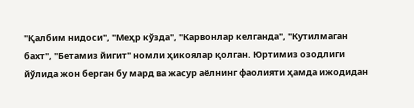"Қалбим нидоси", "Меҳр кўзда", "Карвонлар келганда", "Кутилмаган бахт", "Бетамиз йигит" номли ҳикоялар қолган. Юртимиз озодлиги йўлида жон берган бу мард ва жасур аёлнинг фаолияти ҳамда ижодидан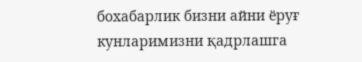бохабарлик бизни айни ёруғ кунларимизни қадрлашга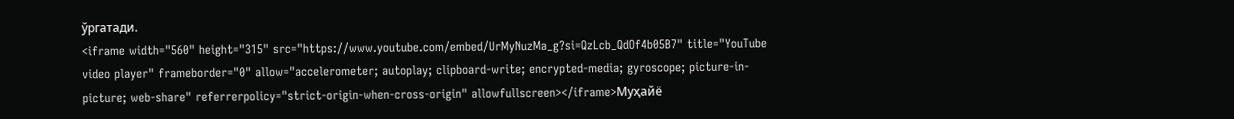ўргатади.
<iframe width="560" height="315" src="https://www.youtube.com/embed/UrMyNuzMa_g?si=QzLcb_QdOf4b05B7" title="YouTube video player" frameborder="0" allow="accelerometer; autoplay; clipboard-write; encrypted-media; gyroscope; picture-in-picture; web-share" referrerpolicy="strict-origin-when-cross-origin" allowfullscreen></iframe>Муҳайё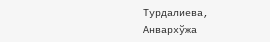Турдалиева, Анвархўжа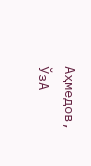Аҳмедов, ЎзА